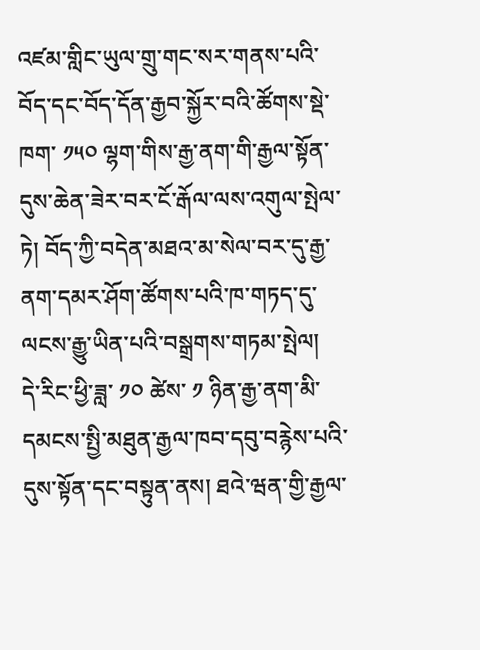འཛམ་གླིང་ཡུལ་གྲུ་གང་སར་གནས་པའི་བོད་དང་བོད་དོན་རྒྱབ་སྐྱོར་བའི་ཚོགས་སྡེ་ཁག་ ༡༥༠ ལྷག་གིས་རྒྱ་ནག་གི་རྒྱལ་སྟོན་དུས་ཆེན་ཟེར་བར་ངོ་རྒོལ་ལས་འགུལ་སྤེལ་ཏེ། བོད་ཀྱི་བདེན་མཐའ་མ་སེལ་བར་དུ་རྒྱ་ནག་དམར་ཤོག་ཚོགས་པའི་ཁ་གཏད་དུ་ལངས་རྒྱུ་ཡིན་པའི་བསྒྲགས་གཏམ་སྤེལ།
དེ་རིང་ཕྱི་ཟླ་ ༡༠ ཚེས་ ༡ ཉིན་རྒྱ་ནག་མི་དམངས་སྤྱི་མཐུན་རྒྱལ་ཁབ་དབུ་བརྙེས་པའི་དུས་སྟོན་དང་བསྟུན་ནས། ཐའེ་ཝན་གྱི་རྒྱལ་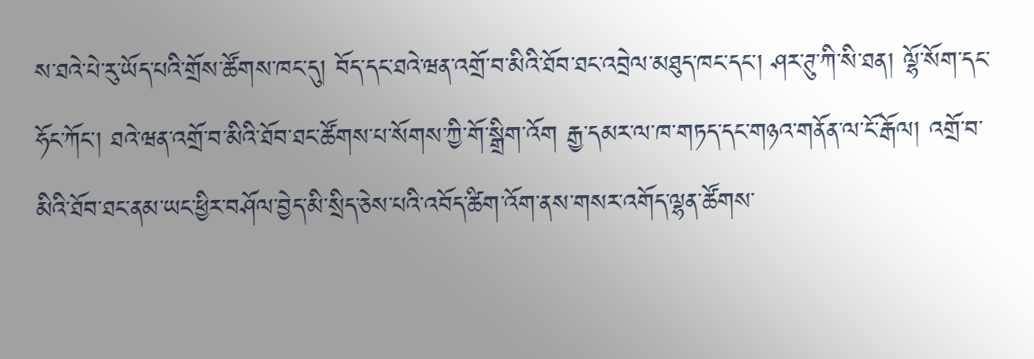ས་ཐའེ་པེ་རུ་ཡོད་པའི་གྲོས་ཚོགས་ཁང་དུ། བོད་དང་ཐའེ་ཝན་འགྲོ་བ་མིའི་ཐོབ་ཐང་འབྲེལ་མཐུད་ཁང་དང་། ཤར་ཊུ་ཀི་སི་ཐན། ལྷོ་སོག་དང་ཧོང་ཀོང་། ཐའེ་ཝན་འགྲོ་བ་མིའི་ཐོབ་ཐང་ཚོགས་པ་སོགས་ཀྱི་གོ་སྒྲིག་འོག རྒྱ་དམར་ལ་ཁ་གཏད་དང་གཉའ་གནོན་ལ་ངོ་རྒོལ། འགྲོ་བ་མིའི་ཐོབ་ཐང་ནམ་ཡང་ཕྱིར་བཤོལ་བྱེད་མི་སྲིད་ཅེས་པའི་འབོད་ཚིག་འོག་ནས་གསར་འགོད་ལྷན་ཚོགས་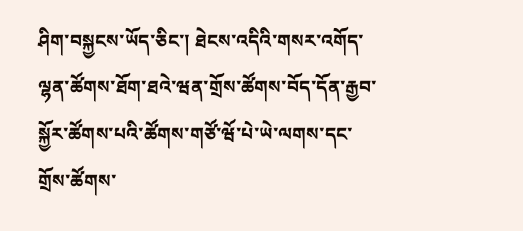ཤིག་བསྐྱངས་ཡོད་ཅིང་། ཐེངས་འདིའི་གསར་འགོད་ལྷན་ཚོགས་ཐོག་ཐའེ་ཝན་གྲོས་ཚོགས་བོད་དོན་རྒྱབ་སྐྱོར་ཚོགས་པའི་ཚོགས་གཙོ་ཝོ་པེ་ཡེ་ལགས་དང་གྲོས་ཚོགས་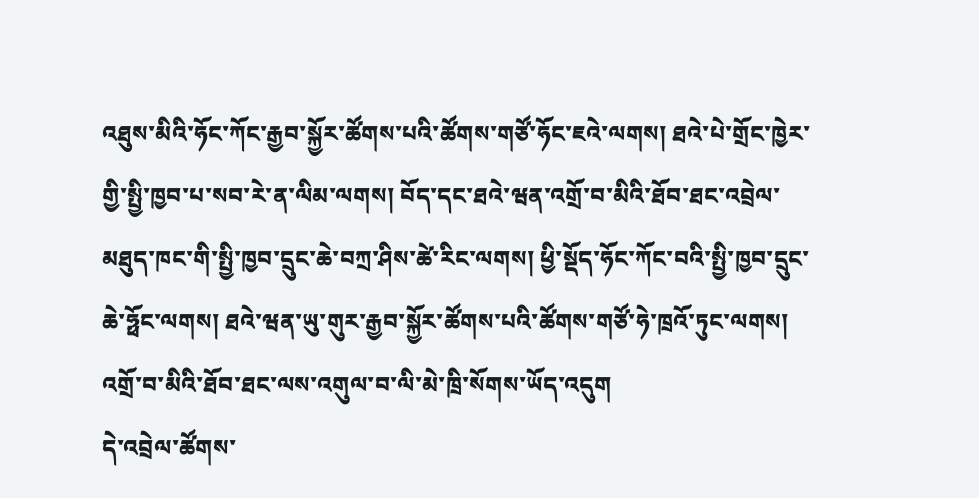འཐུས་མིའི་ཧོང་ཀོང་རྒྱབ་སྐྱོར་ཚོགས་པའི་ཚོགས་གཙོ་ཧོང་ཇའེ་ལགས། ཐའེ་པེ་གྲོང་ཁྱེར་གྱི་སྤྱི་ཁྱབ་པ་སབ་རེ་ན་ལིམ་ལགས། བོད་དང་ཐའེ་ཝན་འགྲོ་བ་མིའི་ཐོབ་ཐང་འབྲེལ་མཐུད་ཁང་གི་སྤྱི་ཁྱབ་དྲུང་ཆེ་བཀྲ་ཤིས་ཚེ་རིང་ལགས། ཕྱི་སྡོད་ཧོང་ཀོང་བའི་སྤྱི་ཁྱབ་དྲུང་ཆེ་ཧྥོང་ལགས། ཐའེ་ཝན་ཡུ་གུར་རྒྱབ་སྐྱོར་ཚོགས་པའི་ཚོགས་གཙོ་ཧེ་ཁྲའོ་ཏུང་ལགས། འགྲོ་བ་མིའི་ཐོབ་ཐང་ལས་འགུལ་བ་ལི་མེ་ཁྲི་སོགས་ཡོད་འདུག
དེ་འབྲེལ་ཚོགས་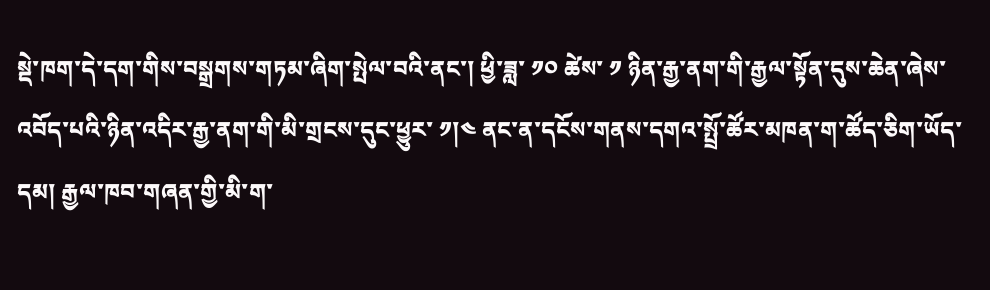སྡེ་ཁག་དེ་དག་གིས་བསྒྲགས་གཏམ་ཞིག་སྤེལ་བའི་ནང་། ཕྱི་ཟླ་ ༡༠ ཚེས་ ༡ ཉིན་རྒྱ་ནག་གི་རྒྱལ་སྟོན་དུས་ཆེན་ཞེས་འབོད་པའི་ཉིན་འདིར་རྒྱ་ནག་གི་མི་གྲངས་དུང་ཕྱུར་ ༡།༤ ནང་ན་དངོས་གནས་དགའ་སྤྲོ་ཚོར་མཁན་ག་ཚོད་ཅིག་ཡོད་དམ། རྒྱལ་ཁབ་གཞན་གྱི་མི་ག་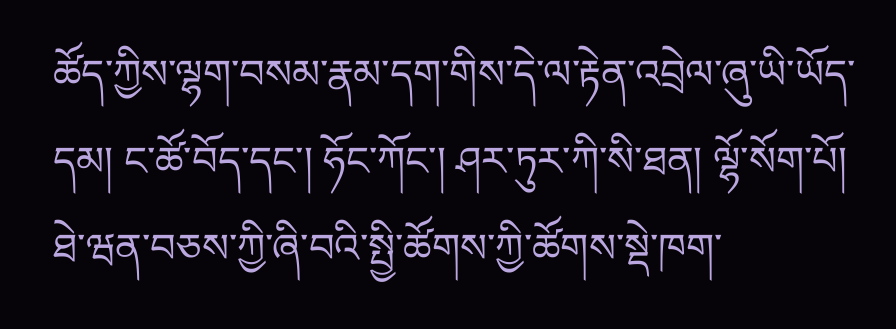ཚོད་ཀྱིས་ལྷག་བསམ་རྣམ་དག་གིས་དེ་ལ་རྟེན་འབྲེལ་ཞུ་ཡི་ཡོད་དམ། ང་ཚོ་བོད་དང་། ཧོང་ཀོང་། ཤར་ཏུར་ཀི་སི་ཐན། ལྷོ་སོག་པོ། ཐེ་ཝན་བཅས་ཀྱི་ཞི་བའི་སྤྱི་ཚོགས་ཀྱི་ཚོགས་སྡེ་ཁག་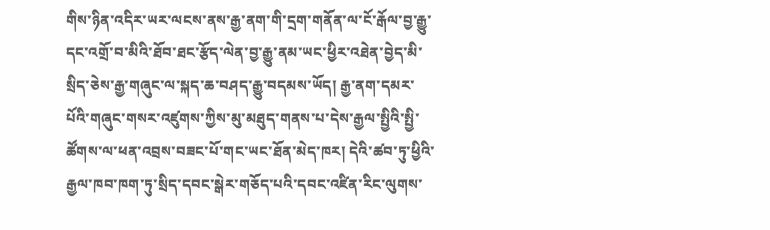གིས་ཉིན་འདིར་ཡར་ལངས་ནས་རྒྱ་ནག་གི་དྲག་གནོན་ལ་ངོ་རྒོལ་བྱ་རྒྱུ་དང་འགྲོ་བ་མིའི་ཐོབ་ཐང་རྩོད་ལེན་བྱ་རྒྱུ་ནམ་ཡང་ཕྱིར་འཐེན་བྱེད་མི་སྲིད་ཅེས་རྒྱ་གཞུང་ལ་སྐད་ཆ་བཤད་རྒྱུ་བདམས་ཡོད། རྒྱ་ནག་དམར་པོའི་གཞུང་གསར་འཛུགས་ཀྱིས་མུ་མཐུད་གནས་པ་དེས་རྒྱལ་སྤྱིའི་སྤྱི་ཚོགས་ལ་ཕན་འབྲས་བཟང་པོ་གང་ཡང་ཐོན་མེད་ཁར། དེའི་ཚབ་ཏུ་ཕྱིའི་རྒྱལ་ཁབ་ཁག་ཏུ་སྲིད་དབང་སྒེར་གཅོད་པའི་དབང་འཛིན་རིང་ལུགས་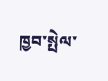ཁྱབ་སྤེལ་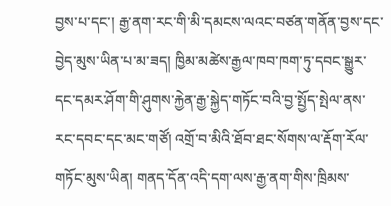བྱས་པ་དང་། རྒྱ་ནག་རང་གི་མི་དམངས་ལའང་བཙན་གནོན་བྱས་དང་བྱེད་མུས་ཡིན་པ་མ་ཟད། ཁྱིམ་མཚེས་རྒྱལ་ཁབ་ཁག་ཏུ་དབང་སྒྱུར་དང་དམར་ཤོག་གི་ཤུགས་རྐྱེན་རྒྱ་སྐྱེད་གཏོང་བའི་བྱ་སྤྱོད་སྤེལ་ནས་རང་དབང་དང་མང་གཙོ། འགྲོ་བ་མིའི་ཐོབ་ཐང་སོགས་ལ་རྡོག་རོལ་གཏོང་མུས་ཡིན། གནད་དོན་འདི་དག་ལས་རྒྱ་ནག་གིས་ཁྲིམས་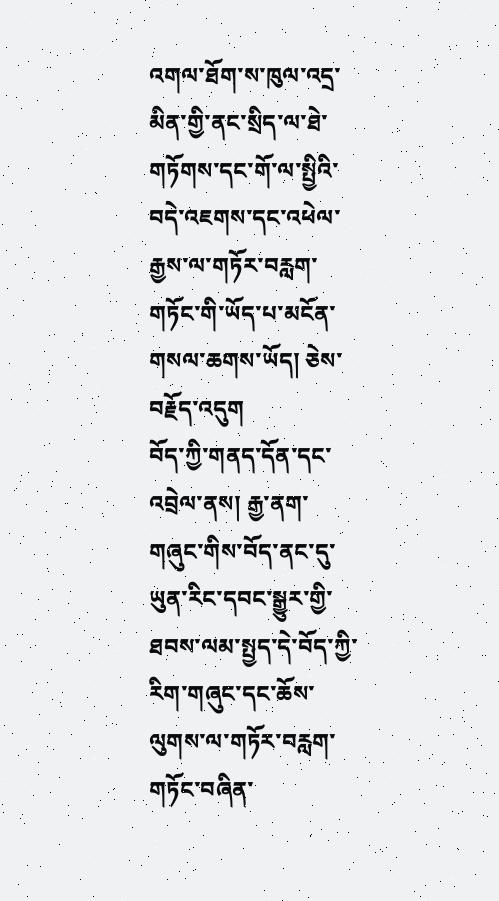འགལ་ཐོག་ས་ཁུལ་འདྲ་མིན་གྱི་ནང་སྲིད་ལ་ཐེ་གཏོགས་དང་གོ་ལ་སྤྱིའི་བདེ་འཇགས་དང་འཕེལ་རྒྱས་ལ་གཏོར་བརླག་གཏོང་གི་ཡོད་པ་མངོན་གསལ་ཆགས་ཡོད། ཅེས་བརྗོད་འདུག
བོད་ཀྱི་གནད་དོན་དང་འབྲེལ་ནས། རྒྱ་ནག་གཞུང་གིས་བོད་ནང་དུ་ཡུན་རིང་དབང་སྒྱུར་གྱི་ཐབས་ལམ་སྤྱད་དེ་བོད་ཀྱི་རིག་གཞུང་དང་ཆོས་ལུགས་ལ་གཏོར་བརླག་གཏོང་བཞིན་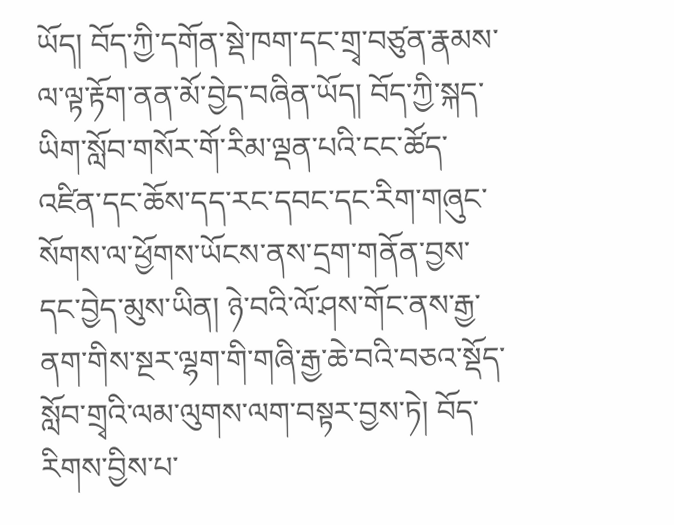ཡོད། བོད་ཀྱི་དགོན་སྡེ་ཁག་དང་གྲྭ་བཙུན་རྣམས་ལ་ལྟ་རྟོག་ནན་མོ་བྱེད་བཞིན་ཡོད། བོད་ཀྱི་སྐད་ཡིག་སློབ་གསོར་གོ་རིམ་ལྡན་པའི་ངང་ཚོད་འཛིན་དང་ཆོས་དད་རང་དབང་དང་རིག་གཞུང་སོགས་ལ་ཕྱོགས་ཡོངས་ནས་དྲག་གནོན་བྱས་དང་བྱེད་མུས་ཡིན། ཉེ་བའི་ལོ་ཤས་གོང་ནས་རྒྱ་ནག་གིས་སྔར་ལྷག་གི་གཞི་རྒྱ་ཆེ་བའི་བཅའ་སྡོད་སློབ་གྲྭའི་ལམ་ལུགས་ལག་བསྟར་བྱས་ཏེ། བོད་རིགས་བྱིས་པ་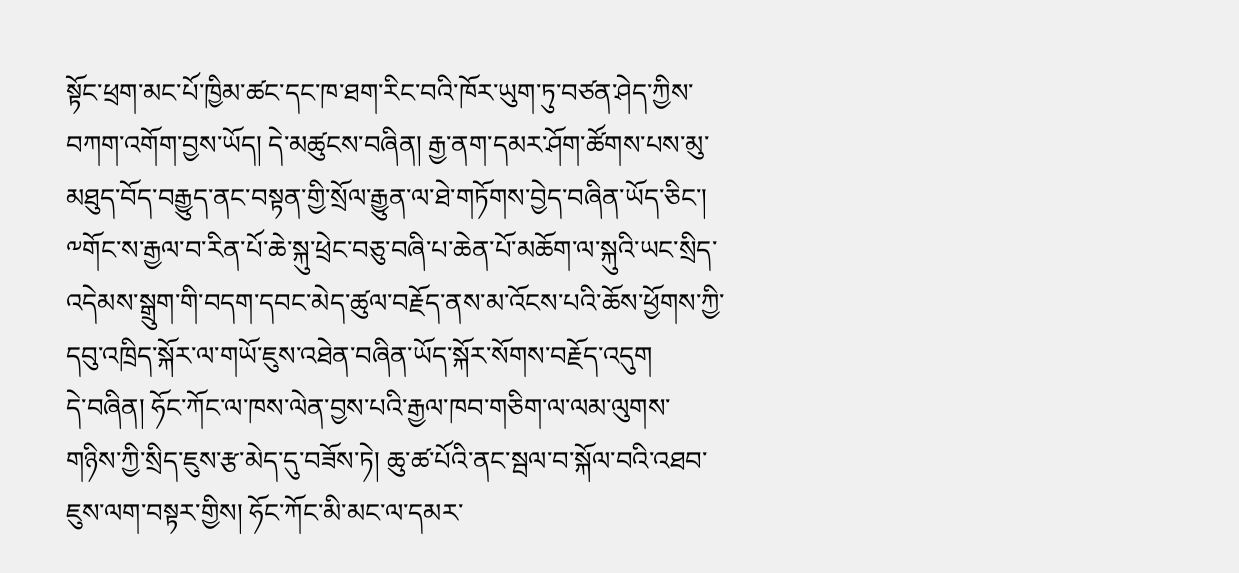སྟོང་ཕྲག་མང་པོ་ཁྱིམ་ཚང་དང་ཁ་ཐག་རིང་བའི་ཁོར་ཡུག་ཏུ་བཙན་ཤེད་ཀྱིས་བཀག་འགོག་བྱས་ཡོད། དེ་མཚུངས་བཞིན། རྒྱ་ནག་དམར་ཤོག་ཚོགས་པས་མུ་མཐུད་བོད་བརྒྱུད་ནང་བསྟན་གྱི་སྲོལ་རྒྱུན་ལ་ཐེ་གཏོགས་བྱེད་བཞིན་ཡོད་ཅིང་། ༸གོང་ས་རྒྱལ་བ་རིན་པོ་ཆེ་སྐུ་ཕྲེང་བཅུ་བཞི་པ་ཆེན་པོ་མཆོག་ལ་སྐུའི་ཡང་སྲིད་འདེམས་སྒྲུག་གི་བདག་དབང་མེད་ཚུལ་བརྗོད་ནས་མ་འོངས་པའི་ཆོས་ཕྱོགས་ཀྱི་དབུ་འཁྲིད་སྐོར་ལ་གཡོ་ཇུས་འཐེན་བཞིན་ཡོད་སྐོར་སོགས་བརྗོད་འདུག
དེ་བཞིན། ཧོང་ཀོང་ལ་ཁས་ལེན་བྱས་པའི་རྒྱལ་ཁབ་གཅིག་ལ་ལམ་ལུགས་གཉིས་ཀྱི་སྲིད་ཇུས་རྩ་མེད་དུ་བཟོས་ཏེ། ཆུ་ཚ་པོའི་ནང་སྦལ་བ་སྐོལ་བའི་འཐབ་ཇུས་ལག་བསྟར་གྱིས། ཧོང་ཀོང་མི་མང་ལ་དམར་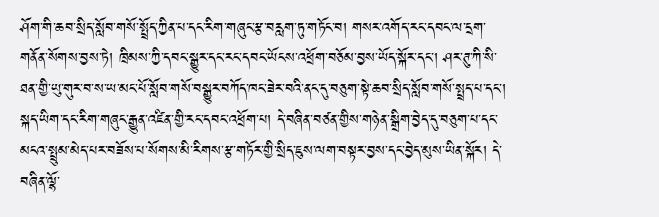ཤོག་གི་ཆབ་སྲིད་སློབ་གསོ་སྤྲོད་ཀྱིན་པ་དང་རིག་གཞུང་རྩ་བརླག་ཏུ་གཏོང་བ། གསར་འགོད་རང་དབང་ལ་དྲག་གནོན་སོགས་བྱས་ཏེ། ཁྲིམས་ཀྱི་དབང་སྒྱུར་དང་རང་དབང་ཡོངས་འཕྲོག་བཅོམ་བྱས་ཡོད་སྐོར་དང་། ཤར་ཊུ་ཀི་སི་ཐན་གྱི་ཡུ་གུར་བ་ས་ཡ་མང་པོ་སློབ་གསོ་བསྒྱུར་བཀོད་ཁང་ཟེར་བའི་ནང་དུ་བཅུག་སྟེ་ཆབ་སྲིད་སློབ་གསོ་སྤྲད་པ་དང་། སྐད་ཡིག་དང་རིག་གཞུང་རྒྱུན་འཛིན་གྱི་རང་དབང་འཕྲོག་པ། དེ་བཞིན་བཙན་གྱིས་གཉེན་སྒྲིག་བྱེད་དུ་བཅུག་པ་དང་མངའ་སྤྲུམ་མེད་པར་བཟོས་པ་སོགས་མི་རིགས་རྩ་གཏོར་གྱི་སྲིད་ཇུས་ལག་བསྟར་བྱས་དང་བྱེད་མུས་ཡིན་སྐོར། དེ་བཞིན་ལྷོ་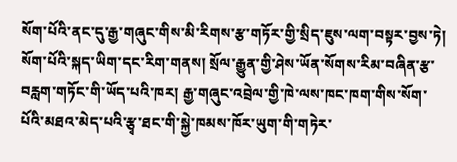སོག་པོའི་ནང་དུ་རྒྱ་གཞུང་གིས་མི་རིགས་རྩ་གཏོར་གྱི་སྲིད་ཇུས་ལག་བསྟར་བྱས་ཏེ། སོག་པོའི་སྐད་ཡིག་དང་རིག་གནས། སྲོལ་རྒྱུན་གྱི་ཤེས་ཡོན་སོགས་རིམ་བཞིན་རྩ་བརླག་གཏོང་གི་ཡོད་པའི་ཁར། རྒྱ་གཞུང་འབྲེལ་གྱི་ཁེ་ལས་ཁང་ཁག་གིས་སོག་པོའི་མཐའ་མེད་པའི་རྩྭ་ཐང་གི་སྐྱེ་ཁམས་ཁོར་ཡུག་གི་གཏེར་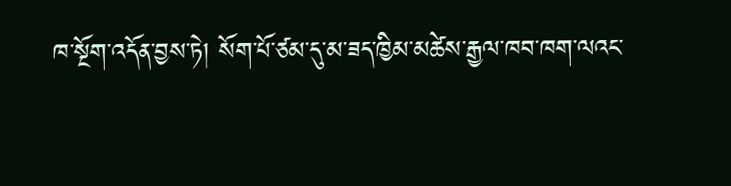ཁ་སྔོག་འདོན་བྱས་ཏེ། སོག་པོ་ཙམ་དུ་མ་ཟད་ཁྱིམ་མཚེས་རྒྱལ་ཁབ་ཁག་ལའང་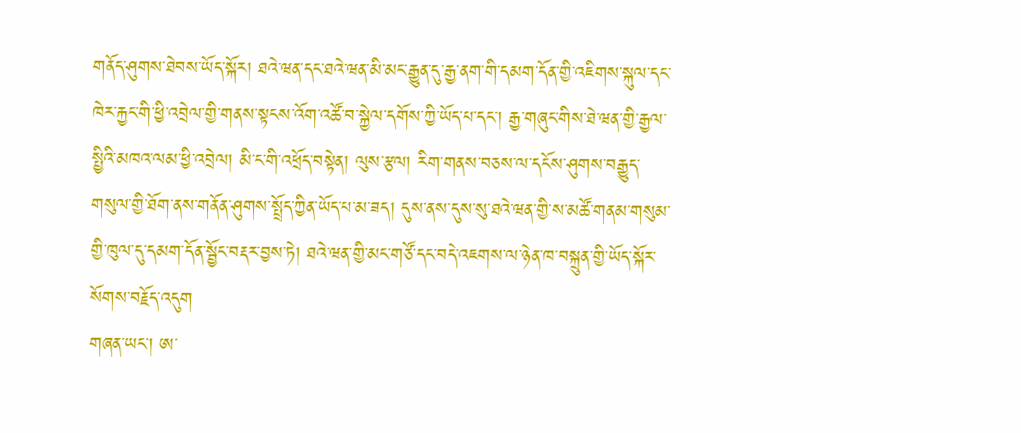གནོད་ཤུགས་ཐེབས་ཡོད་སྐོར། ཐའེ་ཝན་དང་ཐའེ་ཝན་མི་མང་རྒྱུན་དུ་རྒྱ་ནག་གི་དམག་དོན་གྱི་འཇིགས་སྐུལ་དང་ཁེར་རྐྱང་གི་ཕྱི་འབྲེལ་གྱི་གནས་སྟངས་འོག་འཚོ་བ་སྐྱེལ་དགོས་ཀྱི་ཡོད་པ་དང་། རྒྱ་གཞུང་གིས་ཐེ་ཝན་གྱི་རྒྱལ་སྤྱིའི་མཁའ་ལམ་ཕྱི་འབྲེལ། མི་ང་གི་འཕྲོད་བསྟེན། ལུས་རྩལ། རིག་གནས་བཅས་ལ་དངོས་ཤུགས་བརྒྱུད་གསུལ་གྱི་ཐོག་ནས་གནོན་ཤུགས་སྤྲོད་ཀྱིན་ཡོད་པ་མ་ཟད། དུས་ནས་དུས་སུ་ཐའེ་ཝན་གྱི་ས་མཚོ་གནམ་གསུམ་གྱི་ཁུལ་དུ་དམག་དོན་སྦྱོང་བརྡར་བྱས་ཏེ། ཐའེ་ཝན་གྱི་མང་གཙོ་དང་བདེ་འཇགས་ལ་ཉེན་ཁ་བསྐྲུན་གྱི་ཡོད་སྐོར་སོགས་བརྗོད་འདུག
གཞན་ཡང་། ཨ་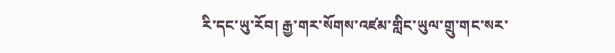རི་དང་ཡུ་རོབ། རྒྱ་གར་སོགས་འཛམ་གླིང་ཡུལ་གྲུ་གང་སར་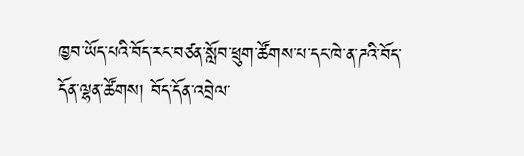ཁྱབ་ཡོད་པའི་བོད་རང་བཙན་སློབ་ཕྲུག་ཚོགས་པ་དང་ཁེ་ན་ཌའི་བོད་དོན་ལྷན་ཚོགས། བོད་དོན་འབྲེལ་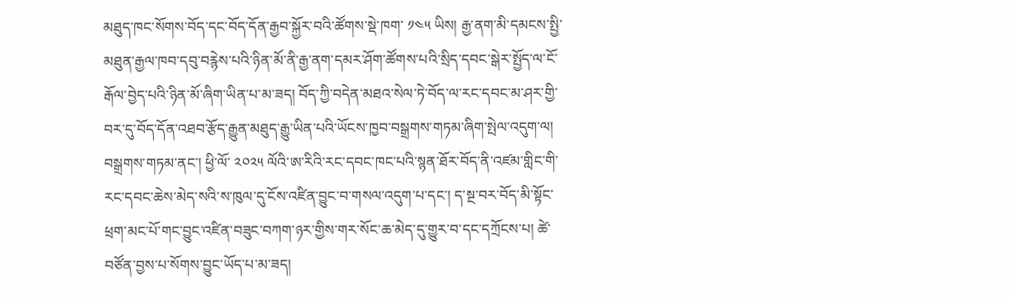མཐུད་ཁང་སོགས་བོད་དང་བོད་དོན་རྒྱབ་སྐྱོར་བའི་ཚོགས་སྡེ་ཁག་ ༡༤༥ ཡིས། རྒྱ་ནག་མི་དམངས་སྤྱི་མཐུན་རྒྱལ་ཁབ་དབུ་བརྙེས་པའི་ཉིན་མོ་ནི་རྒྱ་ནག་དམར་ཤོག་ཚོགས་པའི་སྲིད་དབང་སྒེར་སྤྱོད་ལ་ངོ་རྒོལ་བྱེད་པའི་ཉིན་མོ་ཞིག་ཡིན་པ་མ་ཟད། བོད་ཀྱི་བདེན་མཐའ་སེལ་ཏེ་བོད་ལ་རང་དབང་མ་ཤར་གྱི་བར་དུ་བོད་དོན་འཐབ་རྩོད་རྒྱུན་མཐུད་རྒྱུ་ཡིན་པའི་ཡོངས་ཁྱབ་བསྒྲགས་གཏམ་ཞིག་སྤེལ་འདུག་ལ། བསྒྲགས་གཏམ་ནང་། ཕྱི་ལོ་ ༢༠༢༥ ལོའི་ཨ་རིའི་རང་དབང་ཁང་པའི་སྙན་ཐོར་བོད་ནི་འཛམ་གླིང་གི་རང་དབང་ཆེས་མེད་སའི་ས་ཁུལ་དུ་ངོས་འཛིན་བྱུང་བ་གསལ་འདུག་པ་དང་། ད་སྔ་བར་བོད་མི་སྟོང་ཕྲག་མང་པོ་གང་བྱུང་འཛིན་བཟུང་བཀག་ཉར་གྱིས་གར་སོང་ཆ་མེད་དུ་གྱུར་བ་དང་དཀྲོངས་པ། ཚེ་བཙོན་བྱས་པ་སོགས་བྱུང་ཡོད་པ་མ་ཟད།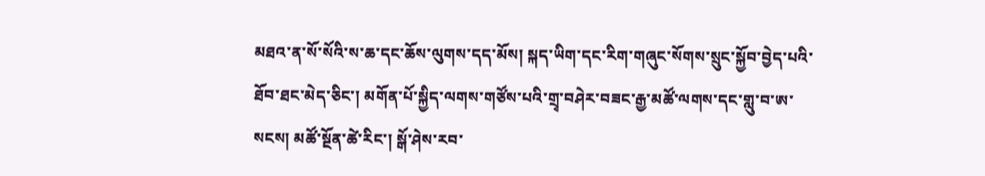མཐའ་ན་སོ་སོའི་ས་ཆ་དང་ཆོས་ལུགས་དད་མོས། སྐད་ཡིག་དང་རིག་གཞུང་སོགས་སྲུང་སྐྱོབ་བྱེད་པའི་ཐོབ་ཐང་མེད་ཅིང་། མགོན་པོ་སྐྱིད་ལགས་གཙོས་པའི་གྲྭ་བཤེར་བཟང་རྒྱ་མཚོ་ལགས་དང་གླུ་བ་ཨ་སངས། མཚོ་སྔོན་ཚེ་རིང་། སྒོ་ཤེས་རབ་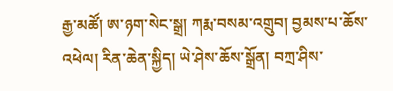རྒྱ་མཚོ། ཨ་ཉག་སེང་སྒྲ། ཀརྨ་བསམ་འགྲུབ། བྱམས་པ་ཆོས་འཕེལ། རིན་ཆེན་སྐྱིད། ཡེ་ཤེས་ཆོས་སྒྲོན། བཀྲ་ཤིས་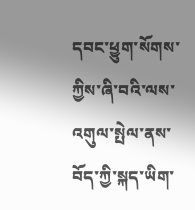དབང་ཕྱུག་སོགས་ཀྱིས་ཞི་བའི་ལས་འགུལ་སྤེལ་ནས་བོད་ཀྱི་སྐད་ཡིག་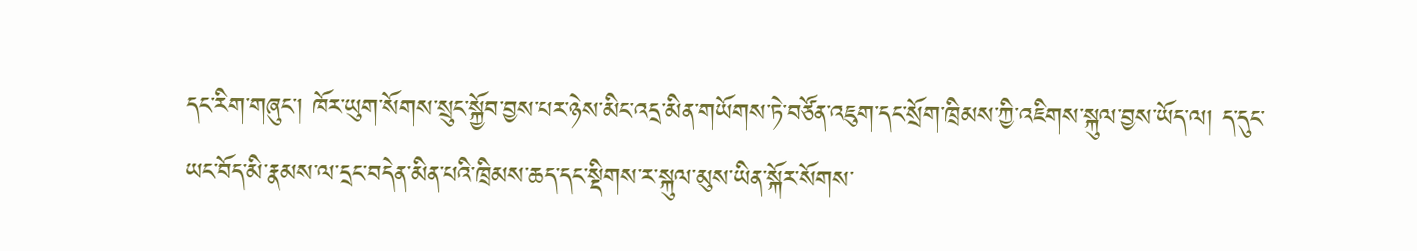དང་རིག་གཞུང་། ཁོར་ཡུག་སོགས་སྲུང་སྐྱོབ་བྱས་པར་ཉེས་མིང་འདྲ་མིན་གཡོགས་ཏེ་བཙོན་འཇུག་དང་སྲོག་ཁྲིམས་ཀྱི་འཇིགས་སྐུལ་བྱས་ཡོད་ལ། ད་དུང་ཡང་བོད་མི་རྣམས་ལ་དྲང་བདེན་མིན་པའི་ཁྲིམས་ཆད་དང་སྡིགས་ར་སྐུལ་མུས་ཡིན་སྐོར་སོགས་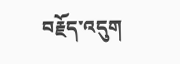བརྗོད་འདུག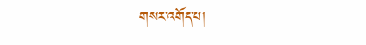གསར་འགོད་པ།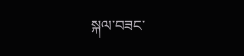སྐལ་བཟང་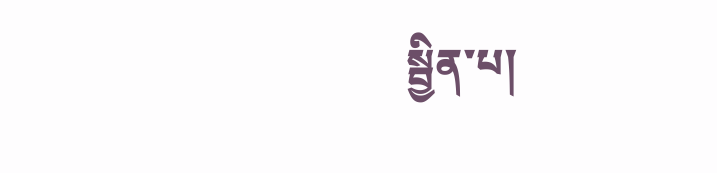སྦྱིན་པ།